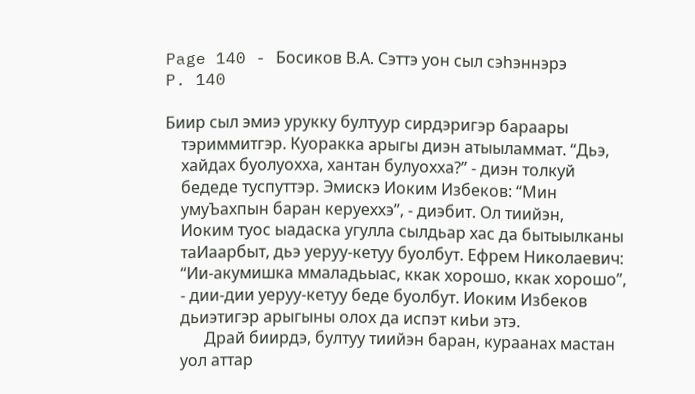Page 140 - Босиков В.А. Сэттэ уон сыл сэһэннэрэ
P. 140

Биир сыл эмиэ урукку бултуур сирдэригэр бараары
    тэриммитгэр. Куоракка арыгы диэн атыыламмат. “Дьэ,
    хайдах буолуохха, хантан булуохха?” - диэн толкуй
    бедеде туспуттэр. Эмискэ Иоким Избеков: “Мин
    умуЪахпын баран керуеххэ”, - диэбит. Ол тиийэн,
    Иоким туос ыадаска угулла сылдьар хас да бытыылканы
    таИаарбыт, дьэ уеруу-кетуу буолбут. Ефрем Николаевич:
    “Ии-акумишка ммаладьыас, ккак хорошо, ккак хорошо”,
    - дии-дии уеруу-кетуу беде буолбут. Иоким Избеков
    дьиэтигэр арыгыны олох да испэт киЬи этэ.
          Драй биирдэ, бултуу тиийэн баран, кураанах мастан
    уол аттар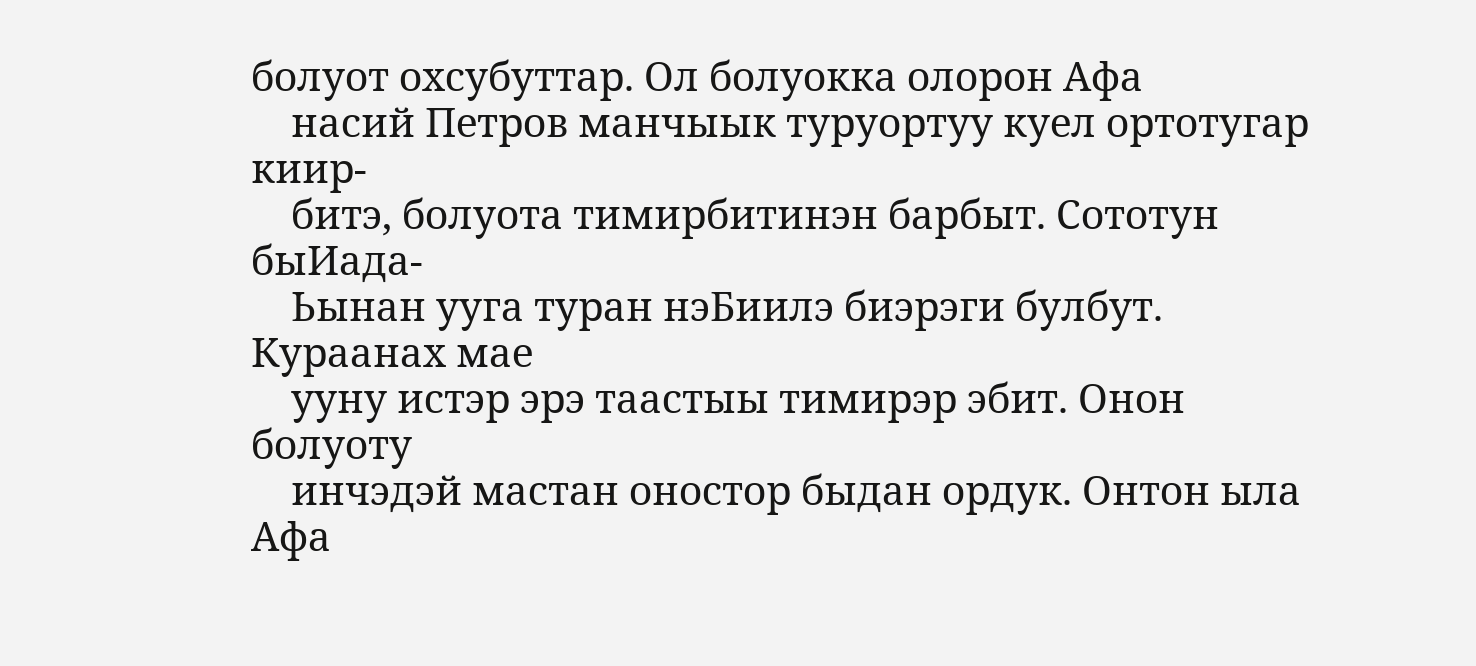болуот охсубуттар. Ол болуокка олорон Афа
    насий Петров манчыык туруортуу куел ортотугар киир-
    битэ, болуота тимирбитинэн барбыт. Сототун быИада-
    Ьынан ууга туран нэБиилэ биэрэги булбут. Кураанах мае
    ууну истэр эрэ таастыы тимирэр эбит. Онон болуоту
    инчэдэй мастан оностор быдан ордук. Онтон ыла Афа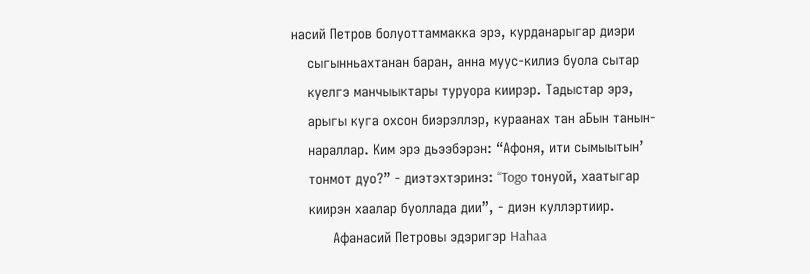насий Петров болуоттаммакка эрэ, курданарыгар диэри
    сыгынньахтанан баран, анна муус-килиэ буола сытар
    куелгэ манчыыктары туруора киирэр. Тадыстар эрэ,
    арыгы куга охсон биэрэллэр, кураанах тан аБын танын-
    нараллар. Ким эрэ дьээбэрэн: “Афоня, ити сымыытын’
    тонмот дуо?” - диэтэхтэринэ: “Togo тонуой, хаатыгар
    киирэн хаалар буоллада дии”, - диэн куллэртиир.
          Афанасий Петровы эдэригэр Hahaa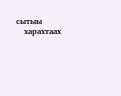сытыы
    харахтаах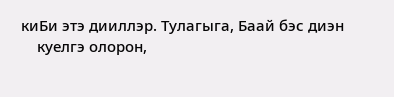киБи этэ дииллэр. Тулагыга, Баай бэс диэн
    куелгэ олорон,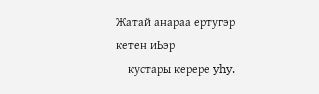Жатай анараа ертугэр кетен иЬэр
    кустары керере yhy.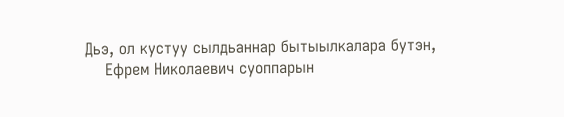Дьэ, ол кустуу сылдьаннар бытыылкалара бутэн,
    Ефрем Николаевич суоппарын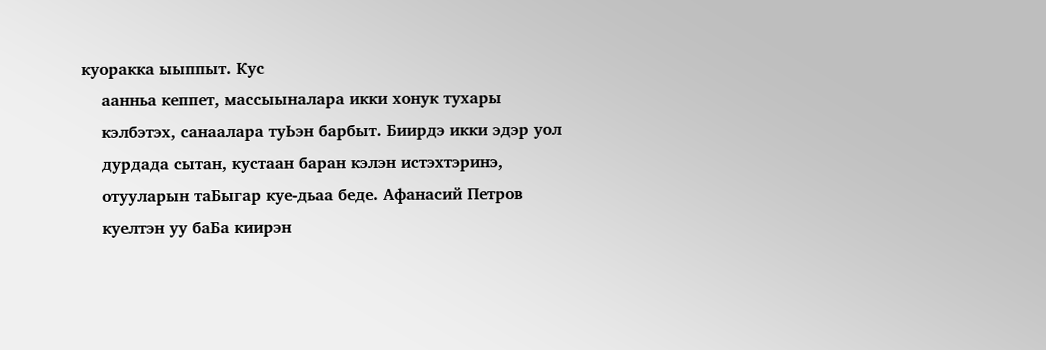куоракка ыыппыт. Кус
    аанньа кеппет, массыыналара икки хонук тухары
    кэлбэтэх, санаалара туЬэн барбыт. Биирдэ икки эдэр уол
    дурдада сытан, кустаан баран кэлэн истэхтэринэ,
    отууларын таБыгар куе-дьаа беде. Афанасий Петров
    куелтэн уу баБа киирэн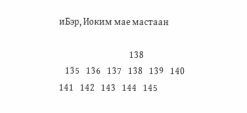иБэр, Иоким мае мастаан

                                   138
   135   136   137   138   139   140   141   142   143   144   145